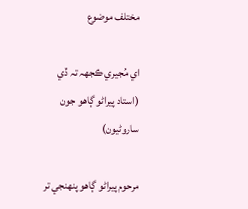مختلف موضوع

اي مُجيري ڪجهہ تہ ڏي (استاد پيراڻو ڳاهو جون ساروڻيون)

مرحوم پيراڻو ڳاھو پنھنجي تر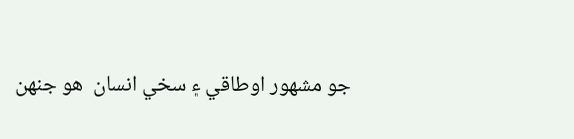جو مشھور اوطاقي ۽ سخي انسان  ھو جنھن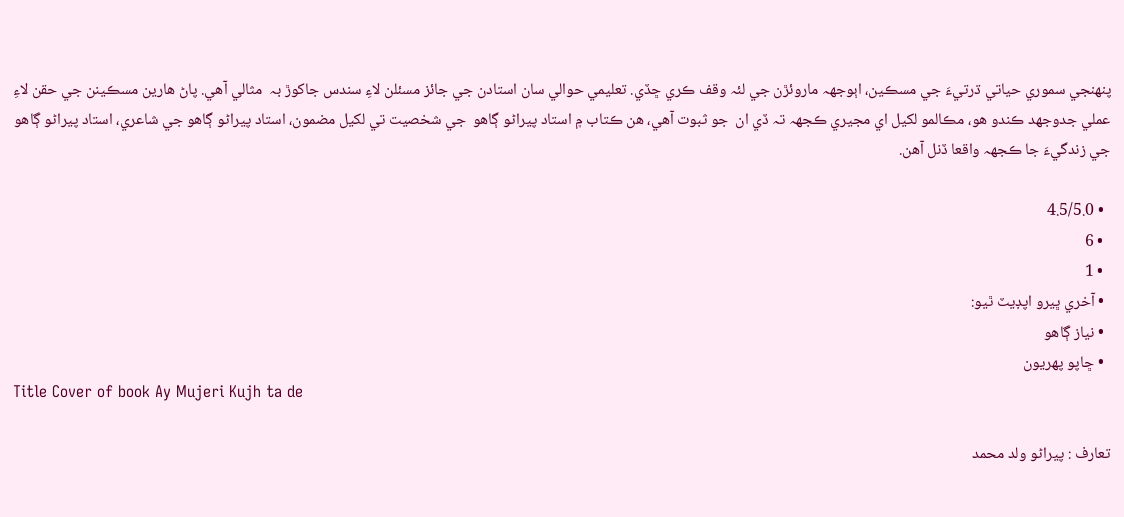پنھنجي سموري حياتي ڌرتيءَ جي مسڪين، اٻوجهہ ماروئڙن جي لئہ وقف ڪري ڇڏي. تعليمي حوالي سان استادن جي جائز مسئلن لاءِ سندس جاکوڙ بہ  مثالي آھي. پاڻ ھارين مسڪينن جي حقن لاءِ عملي جدوجھد ڪندو ھو، مڪالمو لکيل اي مجيري ڪجهہ تہ ڏي ان  جو ثبوت آھي، ھن ڪتاب ۾ استاد پيراڻو ڳاهو  جي شخصيت تي لکيل مضمون، استاد پيراڻو ڳاھو جي شاعري، استاد پيراڻو ڳاهو جي زندگيءَ جا ڪجهہ واقعا ڏنل آھن.

  • 4.5/5.0
  • 6
  • 1
  • آخري ڀيرو اپڊيٽ ٿيو:
  • نياز ڳاهو
  • ڇاپو پھريون
Title Cover of book Ay Mujeri Kujh ta de

تعارف : پيراڻو ولد محمد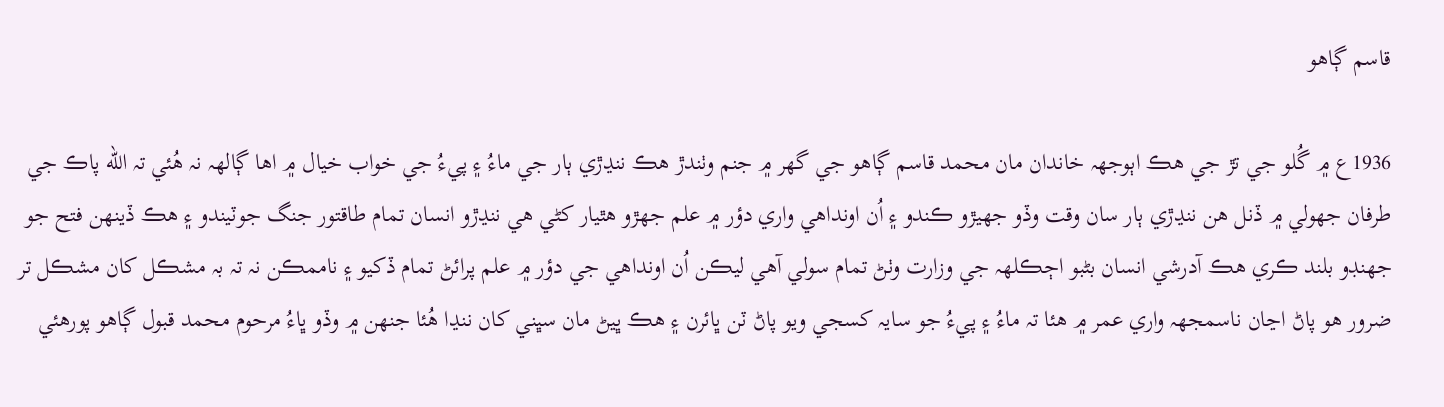قاسم ڳاهو

1936ع ۾ گُلو جي تڙ جي هڪ اٻوجهہ خاندان مان محمد قاسم ڳاهو جي گهر ۾ جنم وٺندڙ هڪ ننڍڙي ٻار جي ماءُ ۽ پيءُ جي خواب خيال ۾ اها ڳالھہ نہ هُئي تہ الله پاڪ جي طرفان جهولي ۾ ڏنل هن ننڍڙي ٻار سان وقت وڏو جهيڙو ڪندو ۽ اُن اونداهي واري دؤر ۾ علم جھڙو هٿيار کڻي هي ننڍڙو انسان تمام طاقتور جنگ جوٽيندو ۽ هڪ ڏينھن فتح جو جهنڊو بلند ڪري هڪ آدرشي انسان بڻبو اڄڪلھہ جي وزارت وٺڻ تمام سولي آهي ليڪن اُن اونداهي جي دؤر ۾ علم پرائڻ تمام ڏکيو ۽ ناممڪن نہ تہ بہ مشڪل کان مشڪل تر ضرور هو پاڻ اڃان ناسمجهہ واري عمر ۾ هئا تہ ماءُ ۽ پيءُ جو سايہ کسجي ويو پاڻ ٽن ڀائرن ۽ هڪ ڀيڻ مان سڀني کان ننڍا هُئا جنھن ۾ وڏو ڀاءُ مرحوم محمد قبول ڳاهو پورهئي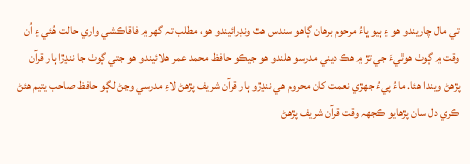تي مال چاريندو هو ۽ ٻيو ڀاءُ مرحوم برهان ڳاهو سندس هٿ ونڊرائيندو هو، مطلب تہ گهر ۾ فاقاڪشي واري حالت هُئي ۽ اُن وقت ۾ ڳوٺ هوٿيءَ جي تڙ ۾ هڪ ديني مدرسو هلندو هو جيڪو حافظ محمد عمر هلائيندو هو جتي ڳوٺ جا ننڍڙا ٻار قرآن پڙهڻ ويندا هئا. ماءُ پيءُ جھڙي نعمت کان محروم هي ننڍڙو ٻار قرآن شريف پڙهڻ لاءِ مدرسي وڃڻ لڳو حافظ صاحب يتيم هئڻ ڪري دل سان پڙهايو ڪجهہ وقت قرآن شريف پڙهڻ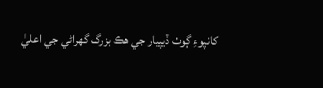کانپوءِ ڳوٺ ڏيپيار جي هڪ بزرگ گهراڻي جي اعليٰ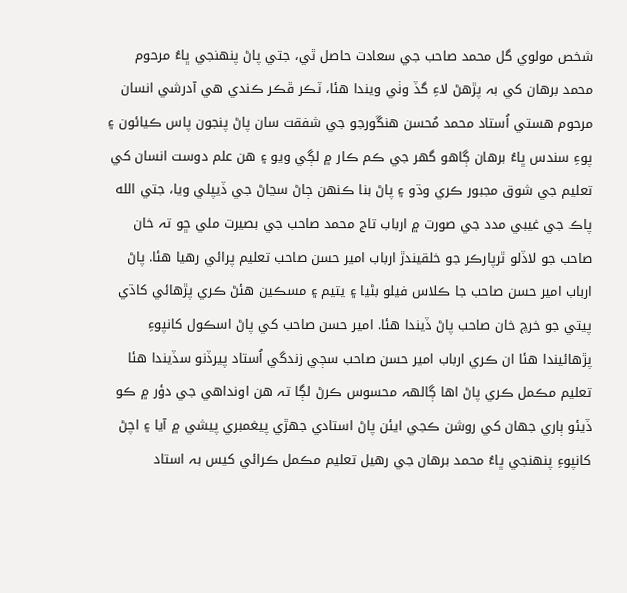شخص مولوي گل محمد صاحب جي سعادت حاصل ٿي، جتي پاڻ پنھنجي ڀاءُ مرحوم محمد برهان کي بہ پڙهڻ لاءِ گڏ وٺي ويندا هئا، ٽڪر ڦڪر ڪندي هي آدرشي انسان مرحوم هستي اُستاد محمد مُحسن هنڱورجو جي شفقت سان پاڻ پنجون پاس ڪيائون ۽ پوءِ سندس ڀاءُ برهان ڳاهو گهر جي ڪم ڪار ۾ لڳي ويو ۽ هن علم دوست انسان کي تعليم جي شوق مجبور ڪري وڌو ۽ پاڻ بنا ڪنھن ڄاڻ سڃاڻ جي ڏيپلي ويا، جتي الله پاڪ جي غيبي مدد جي صورت ۾ ارباب تاج محمد صاحب جي بصيرت ملي ڇو تہ خان صاحب جو لاڏلو ٿرپارڪر جو خلقيندڙ ارباب امير حسن صاحب تعليم پرائي رهيا هئا. پاڻ ارباب امير حسن صاحب جا ڪلاس فيلو بڻيا ۽ يتيم ۽ مسڪين هئڻ ڪري پڙهائي کاڌي پيتي جو خرچ خان صاحب پاڻ ڏيندا هئا. امير حسن صاحب کي پاڻ اسڪول کانپوءِ پڙهائيندا هئا ان ڪري ارباب امير حسن صاحب سڄي زندگي اُستاد پيرڏنو سڏيندا هئا تعليم مڪمل ڪري پاڻ اها ڳالھہ محسوس ڪرڻ لڳا تہ هن اونداهي جي دؤر ۾ ڪو ڏيئو ٻاري جھان کي روشن ڪجي ايئن پاڻ استادي جھڙي پيغمبري پيشي ۾ آيا ۽ اچڻ کانپوءِ پنھنجي ڀاءُ محمد برهان جي رهيل تعليم مڪمل ڪرائي کيس بہ استاد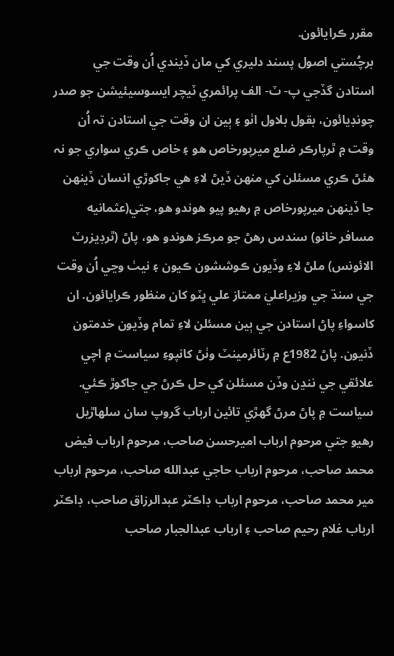مقرر ڪرايائون.
برچُستي اصول پسند دليري کي مان ڏيندي اُن وقت جي استادن گڏجي پ- ٽ- الف پرائمري ٽيچر ايسوسيئيشن جو صدر چونڊيائون، بقول بلاول اٺو ۽ ٻين ان وقت جي استادن تہ اُن وقت ۾ ٿرپارڪر ضلع ميرپورخاص هو ۽ خاص ڪري سواري جو نہ هئڻ ڪري مسئلن کي منھن ڏيڻ لاءِ هي جاکوڙي انسان ڏينھن جا ڏينھن ميرپورخاص ۾ رهيو پيو هوندو هو، جتي(عثمانيه مسافر خانو) سندس رهڻ جو مرڪز هوندو هو، پاڻ (ٿرڊيزرٽ الائونس) ملڻ لاءِ وڏيون ڪوششون ڪيون ۽ نيٺ وڃي اُن وقت جي سنڌ جي وزيراعليٰ ممتاز علي ڀٽو کان منظور ڪرايائون. ان کاسواءِ پاڻ استادن جي ٻين مسئلن لاءِ تمام وڏيون خدمتون ڏنيون. پاڻ 1982ع ۾ رٽائرمينٽ وٺڻ کانپوءِ سياست ۾ اچي علائقي جي ننڍن وڏن مسئلن کي حل ڪرڻ جي جاکوڙ ڪئي. سياست ۾ پاڻ مرڻ گهڙي تائين ارباب گروپ سان سلھاڙيل رهيو جتي مرحوم ارباب اميرحسن صاحب، مرحوم ارباب فيض محمد صاحب، مرحوم ارباب حاجي عبدالله صاحب، مرحوم ارباب مير محمد صاحب، مرحوم ارباب ڊاڪٽر عبدالرزاق صاحب، ڊاڪٽر ارباب غلام رحيم صاحب ۽ ارباب عبدالجبار صاحب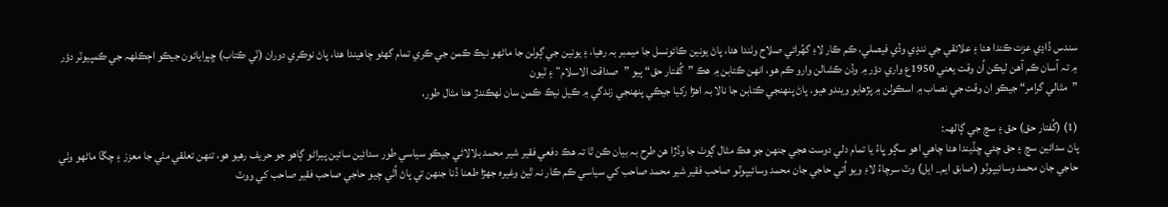سندس ڏاڍي عزت ڪندا هئا ۽ علائقي جي ننڍي وڏي فيصلي، ڪم ڪار لاءِ گهُرائي صلاح وٺندا هئا، پاڻ يونين ڪائونسل جا ميمبر بہ رهيا، ۽ يونين جي ڳوٺن جا ماڻھو نيڪ ڪمن جي ڪري تمام گهڻو چاهيندا هئا، پاڻ نوڪري دوران (ٽي ڪتاب) ڇپرايائون جيڪو اڄڪلھہ جي ڪمپيوٽر دؤر ۾ تہ آسان ڪم آهن ليڪن اُن وقت يعني 1950ع واري دؤر ۾ وڏن ڪشالن وارو ڪم هو، انھن ڪتابن ۾ هڪ ”گُفتار حق“ ٻيو ”صداقت الاسلام“ ۽ ٽيون
”مثالي گرامر“ جيڪو ان وقت جي نصاب ۾ اسڪولن ۾ پڙهايو ويندو هيو. پاڻ پنھنجي ڪتابن جا نالا بہ اهڙا رکيا جيڪي پنھنجي زندگي ۾ ڪيل نيڪ ڪمن سان ٺھڪندڙ هئا مثال طور،

(1) (گُفتار حق) حق ۽ سچ جي ڳالھہ:
پاڻ سدائين سچ ۽ حق چئي ڇڏيندا هئا چاهي اهو سڳو ڀاءُ يا تمام دلي دوست هجي جنھن جو هڪ مثال ڳوٺ جا وڏڙا هن طرح بہ بيان ڪن ٿا تہ هڪ دفعي فقير شير محمد بلالاڻي جيڪو سياسي طور سدائين سائين پيراڻو ڳاهو جو حريف رهيو هو، تنھن تعلقي مٺي جا معزز ۽ چڱا ماڻھو وٺي حاجي جان محمد وسائيپوٽو (صابق ايم_ ايل) وٽ سرچاءُ لاءِ ويو اُتي حاجي جان محمد وسائيپوٽو صاحب فقير شير محمد صاحب کي سياسي ڪم ڪار نہ ٿيڻ وغيرہ جهڙا طعنا ڏنا جنھن تي پاڻ اُٿي چيو حاجي صاحب فقير صاحب کي ووٽ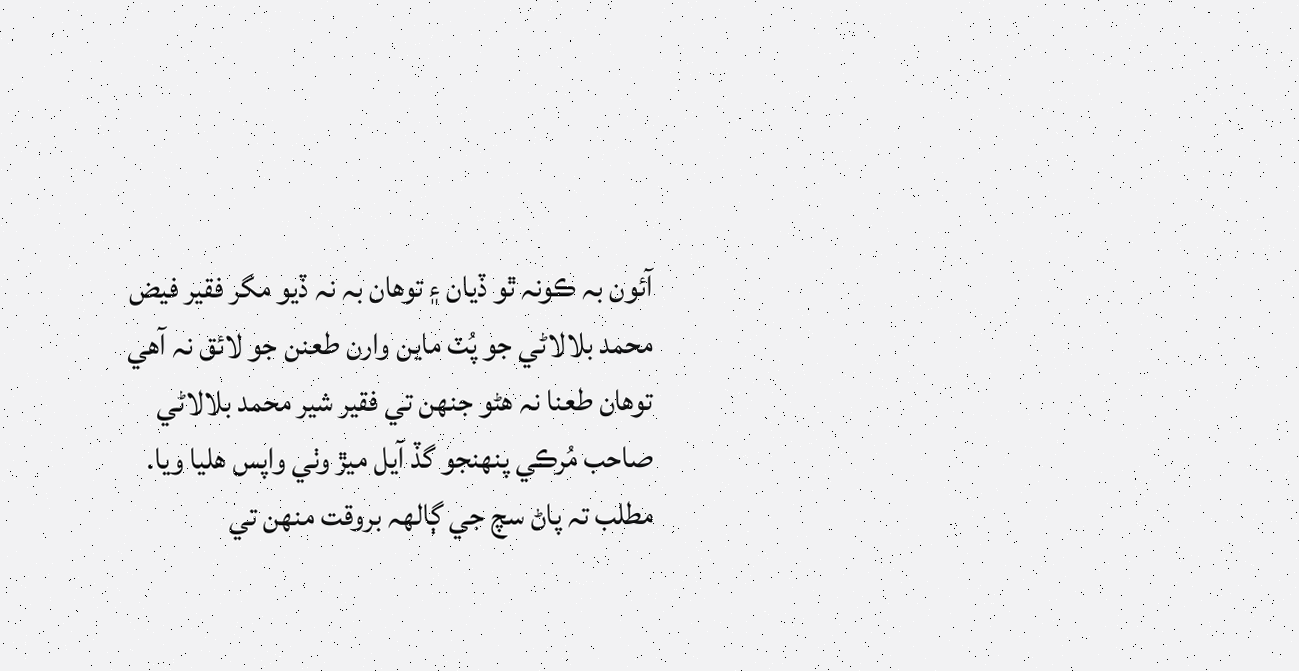آئون بہ ڪونہ ٿو ڏيان ۽ توهان بہ نہ ڏيو مگر فقير فيض محمد بلالاڻي جو پُٽ ماين وارن طعنن جو لائق نہ آهي توهان طعنا نہ هڻو جنھن تي فقير شير محمد بلالاڻي صاحب مُرڪي پنھنجو گڏ آيل ميڙ وٺي واپس هليا ويا. مطلب تہ پاڻ سچ جي ڳالھہ بروقت منھن تي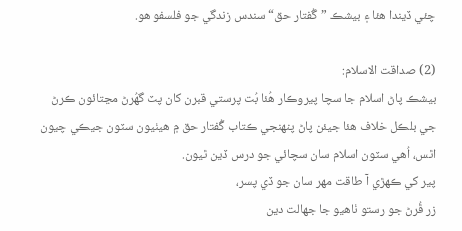چئي ڏيندا هئا ۽ بيشڪ ”گُفتار حق“ سندس زندگي جو فلسفو هو.

(2) صداقت الاسلام:
بيشڪ پاڻ اسلام جا سچا پيروڪار هُئا بُت پرستي قبرن کان پٽ گهُرڻ مڃتائون ڪرڻ جي بلڪل خلاف هئا جيئن پاڻ پنھنجي ڪتاب گُفتار حق ۾ هيٺيون سٽون جيڪي چيون اٿس، اُهي سٽون اسلام سان سچائي جو درس ڏين ٿيون.
پير کي ڪھڙي آ طاقت مھر سان جو ڏي پسر،
زر ڦُرڻ جو رستو ٺاهيو جا جھالت دين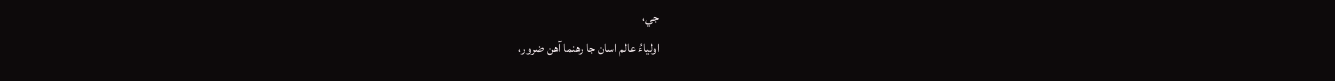جي،
اولياءُ عالم اسان جا رهنما آهن ضرور،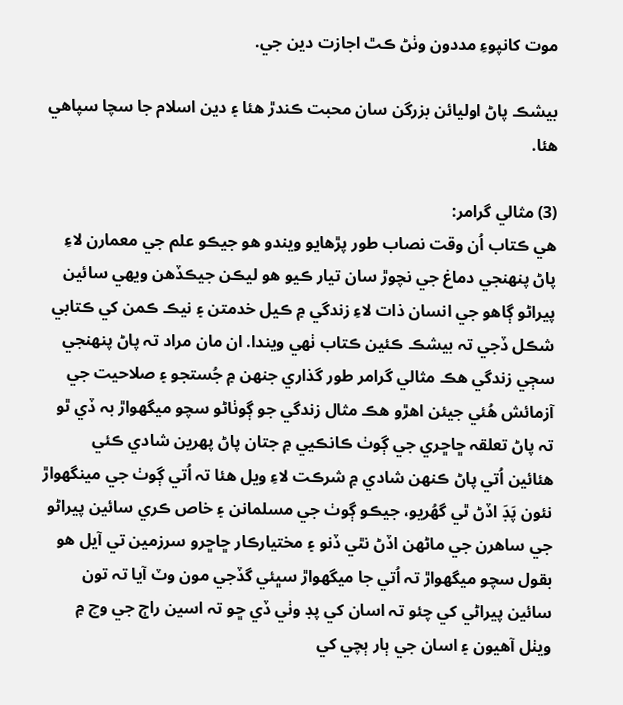موت کانپوءِ مددون وٺڻ ڪٿ اجازت دين جي.

بيشڪ پاڻ اوليائن بزرگن سان محبت ڪندڙ هئا ۽ دين اسلام جا سچا سپاهي هئا.

(3) مثالي گرامر:
هي ڪتاب اُن وقت نصاب طور پڙهايو ويندو هو جيڪو علم جي معمارن لاءِ پاڻ پنھنجي دماغ جي نچوڙ سان تيار ڪيو هو ليڪن جيڪڏهن ويھي سائين پيراڻو ڳاهو جي انسان ذات لاءِ زندگي ۾ ڪيل خدمتن ۽ نيڪ ڪمن کي ڪتابي شڪل ڏجي تہ بيشڪ ڪئين ڪتاب ٺھي ويندا. ان مان مراد تہ پاڻ پنھنجي سڄي زندگي هڪ مثالي گرامر طور گذاري جنھن ۾ جُستجو ۽ صلاحيت جي آزمائش هُئي جيئن اهڙو هڪ مثال زندگي جو ڳوٺاڻو سچو ميگهواڙ بہ ڏي ٿو تہ پاڻ تعلقہ ڇاڇري جي ڳوٺ ڪانڪيي ۾ جتان پاڻ پھرين شادي ڪئي هئائين اُتي پاڻ ڪنھن شادي ۾ شرڪت لاءِ ويل هئا تہ اُتي ڳوٺ جي مينگهواڙ نئون پَڊَ اڏڻ ٿي گهُريو، جيڪو ڳوٺ جي مسلمانن ۽ خاص ڪري سائين پيراڻو جي ساهرن جي ماڻھن اڏڻ نٿي ڏنو ۽ مختيارڪار ڇاڇرو سرزمين تي آيل هو بقول سچو ميگهواڙ تہ اُتي جا ميگهواڙ سڀئي گڏجي مون وٽ آيا تہ تون سائين پيراڻي کي چئو تہ اسان کي پڊ وٺي ڏي ڇو تہ اسين راڄ جي وچ ۾ ويٺل آهيون ۽ اسان جي ٻار ٻچي کي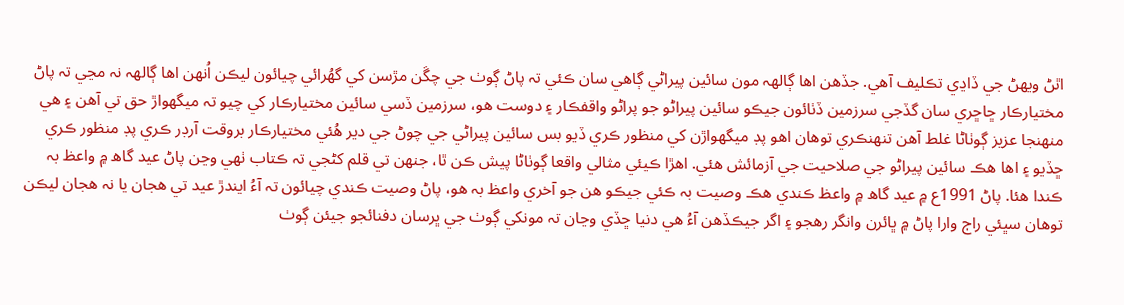اٿڻ ويھڻ جي ڏاڍي تڪليف آهي. جڏهن اها ڳالھہ مون سائين پيراڻي ڳاهي سان ڪئي تہ پاڻ ڳوٺ جي چڱن مڙسن کي گهُرائي چيائون ليڪن اُنھن اها ڳالھہ نہ مڃي تہ پاڻ مختيارڪار ڇاڇري سان گڏجي سرزمين ڏٺائون جيڪو سائين پيراڻو جو پراڻو واقفڪار ۽ دوست هو، سرزمين ڏسي سائين مختيارڪار کي چيو تہ ميگهواڙ حق تي آهن ۽ هي منھنجا عزيز ڳوٺاڻا غلط آهن تنھنڪري توهان اهو پڊ ميگهواڙن کي منظور ڪري ڏيو بس سائين پيراڻي جي چوڻ جي دير هُئي مختيارڪار بروقت آرڊر ڪري پڊ منظور ڪري ڇڏيو ۽ اها هڪ سائين پيراڻو جي صلاحيت جي آزمائش هئي. اهڙا ڪيئي مثالي واقعا ڳوٺاڻا پيش ڪن ٿا، جنھن تي قلم کڻجي تہ ڪتاب ٺھي وڃن پاڻ عيد گاھ ۾ واعظ بہ ڪندا هئا. پاڻ 1991ع ۾ عيد گاھ ۾ واعظ ڪندي هڪ وصيت بہ ڪئي جيڪو هن جو آخري واعظ بہ هو، پاڻ وصيت ڪندي چيائون تہ آءُ ايندڙ عيد تي هجان يا نہ هجان ليڪن توهان سڀئي راڄ وارا پاڻ ۾ ڀائرن وانگر رهجو ۽ اگر جيڪڏهن آءُ هي دنيا ڇڏي وڃان تہ مونکي ڳوٺ جي ڀرسان دفنائجو جيئن ڳوٺ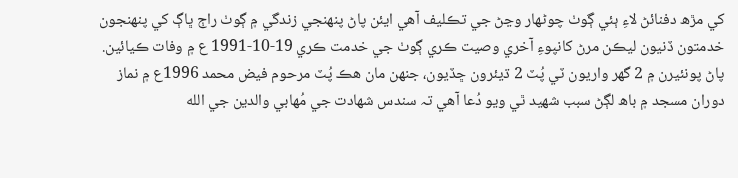کي مڙھ دفنائڻ لاءِ ٻئي ڳوٺ چوڻھار وڃڻ جي تڪليف آهي ايئن پاڻ پنھنجي زندگي ۾ ڳوٺ راڄ ڀاڳ کي پنھنجون خدمتون ڏنيون ليڪن مرڻ کانپوءِ آخري وصيت ڪري ڳوٺ جي خدمت ڪري 19-10-1991 ع ۾ وفات ڪيائين.
پاڻ پونئيرن ۾ 2 گهر واريون ٽي پُٽ 2 ڌيئرون ڇڏيون، جنھن مان هڪ پُٽ مرحوم فيض محمد 1996ع ۾ نماز دوران مسجد ۾ باھ لڳڻ سبب شھيد ٿي ويو دُعا آهي تہ سندس شھادت جي مُهابي والدين جي الله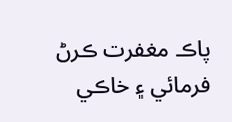پاڪ مغفرت ڪرڻ فرمائي ۽ خاڪي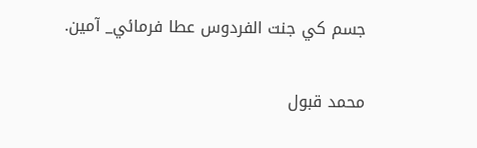جسم کي جنت الفردوس عطا فرمائي_ آمين.

محمد قبول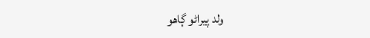ولد پيراڻو ڳاهو